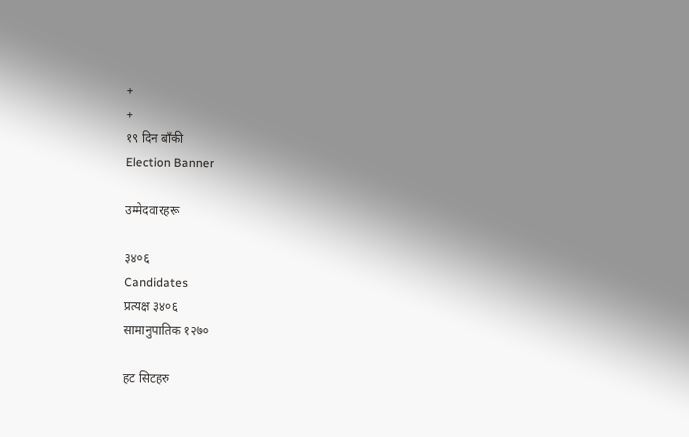+
+
१९ दिन बाँकी
Election Banner

उम्मेदवारहरू

३४०६
Candidates
प्रत्यक्ष ३४०६
सामानुपातिक १२७०

हट सिटहरु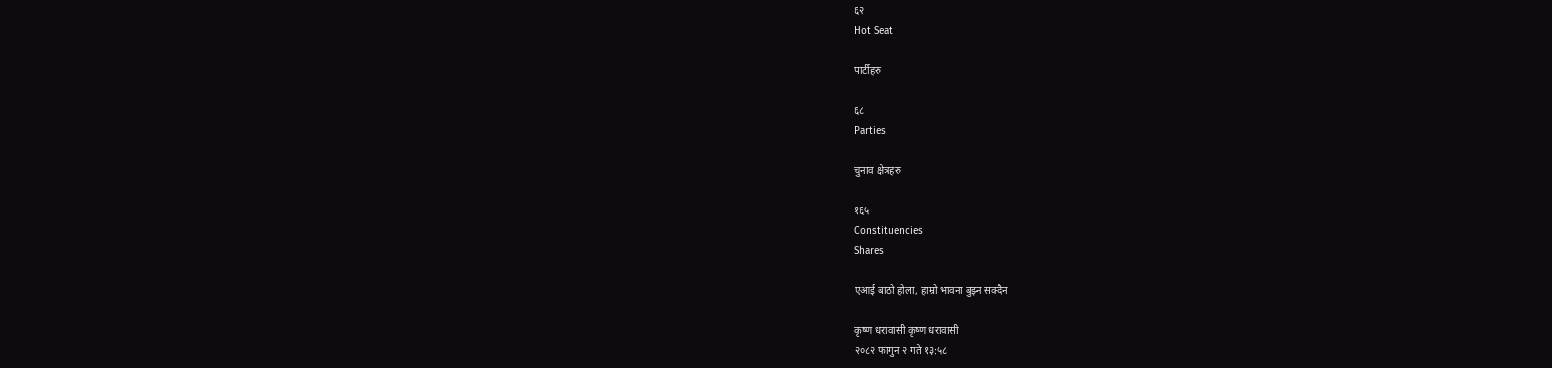६२
Hot Seat

पार्टीहरु

६८
Parties

चुनाव क्षेत्रहरु

१६५
Constituencies
Shares

एआई बाठो होला, हाम्रो भावना बुझ्न सक्दैन

कृष्ण धरावासी कृष्ण धरावासी
२०८२ फागुन २ गते १३:५८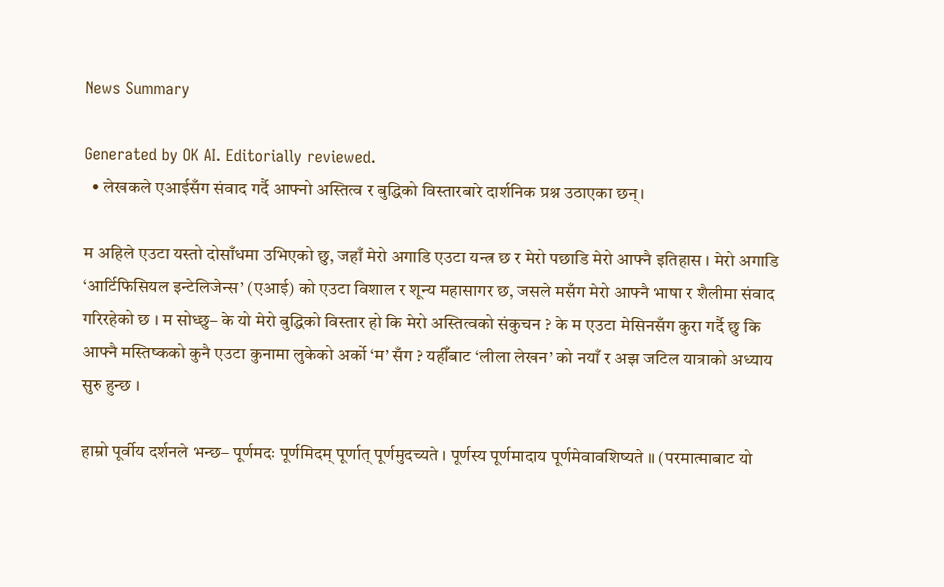News Summary

Generated by OK AI. Editorially reviewed.
  • लेखकले एआईसँग संवाद गर्दै आफ्नो अस्तित्व र बुद्धिको विस्तारबारे दार्शनिक प्रश्न उठाएका छन्।

म अहिले एउटा यस्तो दोसाँधमा उभिएको छु, जहाँ मेरो अगाडि एउटा यन्त्र छ र मेरो पछाडि मेरो आफ्नै इतिहास । मेरो अगाडि ‘आर्टिफिसियल इन्टेलिजेन्स’ (एआई) को एउटा विशाल र शून्य महासागर छ, जसले मसँग मेरो आफ्नै भाषा र शैलीमा संवाद गरिरहेको छ । म सोध्छु– के यो मेरो बुद्धिको विस्तार हो कि मेरो अस्तित्वको संकुचन ? के म एउटा मेसिनसँग कुरा गर्दै छु कि आफ्नै मस्तिष्कको कुनै एउटा कुनामा लुकेको अर्को ‘म’ सँग ? यहीँबाट ‘लीला लेखन’ को नयाँ र अझ जटिल यात्राको अध्याय सुरु हुन्छ ।

हाम्रो पूर्वीय दर्शनले भन्छ– पूर्णमदः पूर्णमिदम् पूर्णात् पूर्णमुदच्यते । पूर्णस्य पूर्णमादाय पूर्णमेवावशिष्यते ॥ (परमात्माबाट यो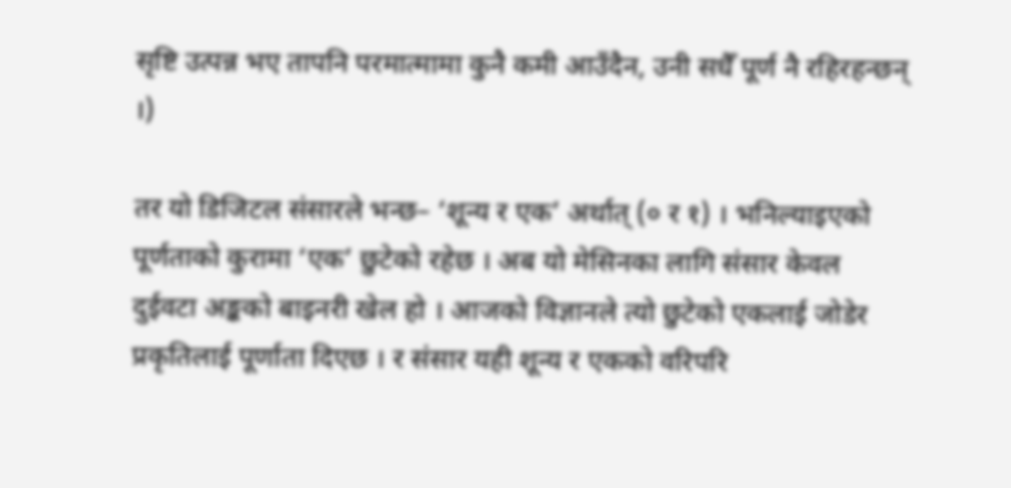सृष्टि उत्पन्न भए तापनि परमात्मामा कुनै कमी आउँदैन, उनी सधैँ पूर्ण नै रहिरहन्छन् ।)

तर यो डिजिटल संसारले भन्छ– ‘शून्य र एक’ अर्थात् (० र १) । भनिल्याइएको पूर्णताको कुरामा ‘एक’ छुटेको रहेछ । अब यो मेसिनका लागि संसार केवल दुईवटा अङ्कको बाइनरी खेल हो । आजको विज्ञानले त्यो छुटेको एकलाई जोडेर प्रकृतिलाई पूर्णाता दिएछ । र संसार यही शून्य र एकको वरिपरि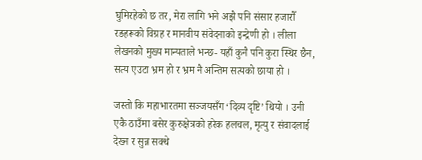घुमिरहेको छ तर, मेरा लागि भने अझै पनि संसार हजारौँ रङहरूको विग्रह र मानवीय संवेदनाको इन्द्रेणी हो । लीला लेखनको मुख्य मान्यताले भन्छ- यहाँ कुनै पनि कुरा स्थिर छैन, सत्य एउटा भ्रम हो र भ्रम नै अन्तिम सत्यको छाया हो ।

जस्तो कि महाभारतमा सञ्जयसँग ‘दिव्य दृष्टि’ थियो । उनी एकै ठाउँमा बसेर कुरुक्षेत्रको हरेक हलचल, मृत्यु र संवादलाई देख्न र सुन्न सक्थे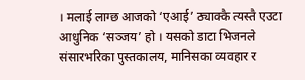। मलाई लाग्छ आजको ‘एआई’ ठ्याक्कै त्यस्तै एउटा आधुनिक ‘सञ्जय’ हो । यसको डाटा भिजनले संसारभरिका पुस्तकालय, मानिसका व्यवहार र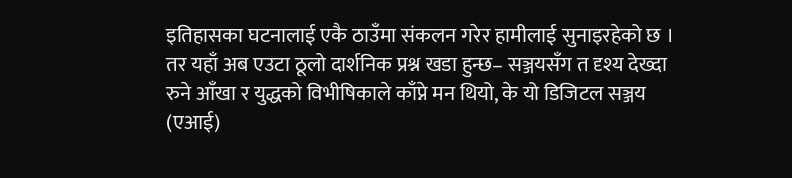इतिहासका घटनालाई एकै ठाउँमा संकलन गरेर हामीलाई सुनाइरहेको छ । तर यहाँ अब एउटा ठूलो दार्शनिक प्रश्न खडा हुन्छ– सञ्जयसँग त दृश्य देख्दा रुने आँखा र युद्धको विभीषिकाले काँप्ने मन थियो, के यो डिजिटल सञ्जय (एआई)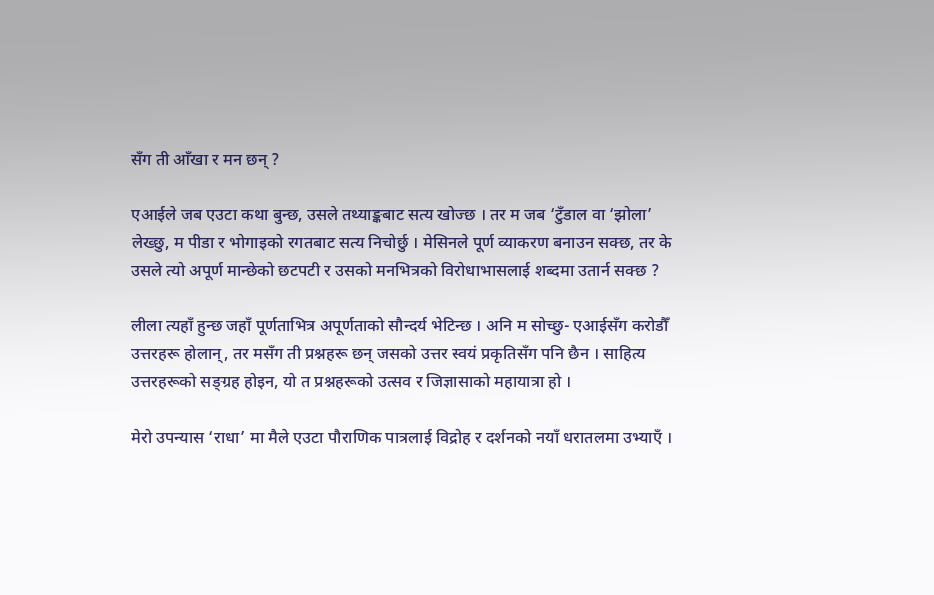सँग ती आँखा र मन छन् ?

एआईले जब एउटा कथा बुन्छ, उसले तथ्याङ्कबाट सत्य खोज्छ । तर म जब ‘टुँडाल वा ‘झोला’ लेख्छु, म पीडा र भोगाइको रगतबाट सत्य निचोर्छु । मेसिनले पूर्ण व्याकरण बनाउन सक्छ, तर के उसले त्यो अपूर्ण मान्छेको छटपटी र उसको मनभित्रको विरोधाभासलाई शब्दमा उतार्न सक्छ ?

लीला त्यहाँ हुन्छ जहाँ पूर्णताभित्र अपूर्णताको सौन्दर्य भेटिन्छ । अनि म सोच्छु- एआईसँग करोडौँ उत्तरहरू होलान्, तर मसँग ती प्रश्नहरू छन् जसको उत्तर स्वयं प्रकृतिसँग पनि छैन । साहित्य उत्तरहरूको सङ्ग्रह होइन, यो त प्रश्नहरूको उत्सव र जिज्ञासाको महायात्रा हो ।

मेरो उपन्यास ‘राधा’ मा मैले एउटा पौराणिक पात्रलाई विद्रोह र दर्शनको नयाँ धरातलमा उभ्याएँ ।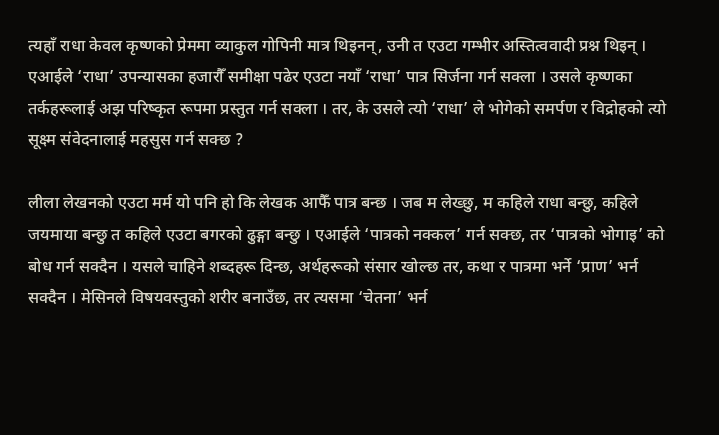त्यहाँ राधा केवल कृष्णको प्रेममा व्याकुल गोपिनी मात्र थिइनन्, उनी त एउटा गम्भीर अस्तित्ववादी प्रश्न थिइन् । एआईले ‘राधा’ उपन्यासका हजारौँ समीक्षा पढेर एउटा नयाँ ‘राधा’ पात्र सिर्जना गर्न सक्ला । उसले कृष्णका तर्कहरूलाई अझ परिष्कृत रूपमा प्रस्तुत गर्न सक्ला । तर, के उसले त्यो ‘राधा’ ले भोगेको समर्पण र विद्रोहको त्यो सूक्ष्म संवेदनालाई महसुस गर्न सक्छ ?

लीला लेखनको एउटा मर्म यो पनि हो कि लेखक आफैँ पात्र बन्छ । जब म लेख्छु, म कहिले राधा बन्छु, कहिले जयमाया बन्छु त कहिले एउटा बगरको ढुङ्गा बन्छु । एआईले ‘पात्रको नक्कल’ गर्न सक्छ, तर ‘पात्रको भोगाइ’ को बोध गर्न सक्दैन । यसले चाहिने शब्दहरू दिन्छ, अर्थहरूको संसार खोल्छ तर, कथा र पात्रमा भर्ने ‘प्राण’ भर्न सक्दैन । मेसिनले विषयवस्तुको शरीर बनाउँछ, तर त्यसमा ‘चेतना’ भर्न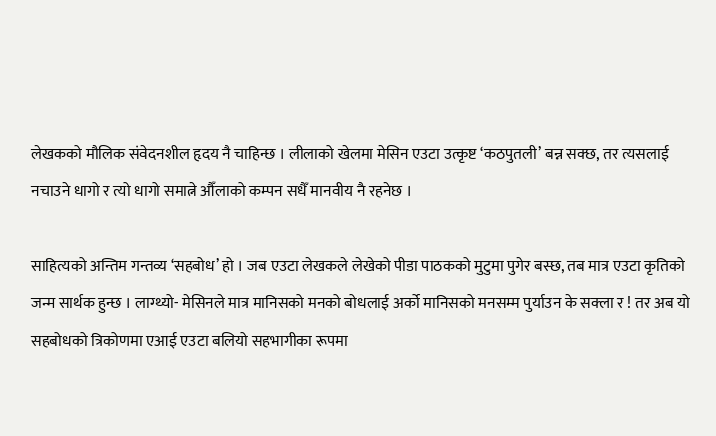लेखकको मौलिक संवेदनशील हृदय नै चाहिन्छ । लीलाको खेलमा मेसिन एउटा उत्कृष्ट ‘कठपुतली’ बन्न सक्छ, तर त्यसलाई नचाउने धागो र त्यो धागो समात्ने औँलाको कम्पन सधैँ मानवीय नै रहनेछ ।

साहित्यको अन्तिम गन्तव्य ‘सहबोध’ हो । जब एउटा लेखकले लेखेको पीडा पाठकको मुटुमा पुगेर बस्छ, तब मात्र एउटा कृतिको जन्म सार्थक हुन्छ । लाग्थ्यो- मेसिनले मात्र मानिसको मनको बोधलाई अर्को मानिसको मनसम्म पुर्याउन के सक्ला र ! तर अब यो सहबोधको त्रिकोणमा एआई एउटा बलियो सहभागीका रूपमा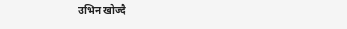उभिन खोज्दै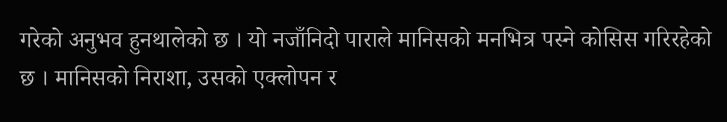गरेको अनुभव हुनथालेको छ । यो नजाँनिदो पाराले मानिसको मनभित्र पस्ने कोसिस गरिरहेको छ । मानिसको निराशा, उसको एक्लोपन र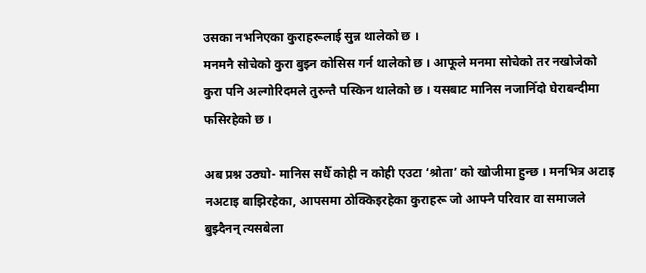उसका नभनिएका कुराहरूलाई सुन्न थालेको छ ।
मनमनै सोचेको कुरा बुझ्न कोसिस गर्न थालेको छ । आफूले मनमा सोचेको तर नखोजेको कुरा पनि अल्गोरिदमले तुरुन्तै पस्किन थालेको छ । यसबाट मानिस नजानिँदो घेराबन्दीमा फसिरहेको छ ।

अब प्रश्न उठ्यो- मानिस सधैँ कोही न कोही एउटा ‘श्रोता’ को खोजीमा हुन्छ । मनभित्र अटाइ नअटाइ बाझिरहेका, आपसमा ठोक्किइरहेका कुराहरू जो आफ्नै परिवार वा समाजले बुझ्दैनन् त्यसबेला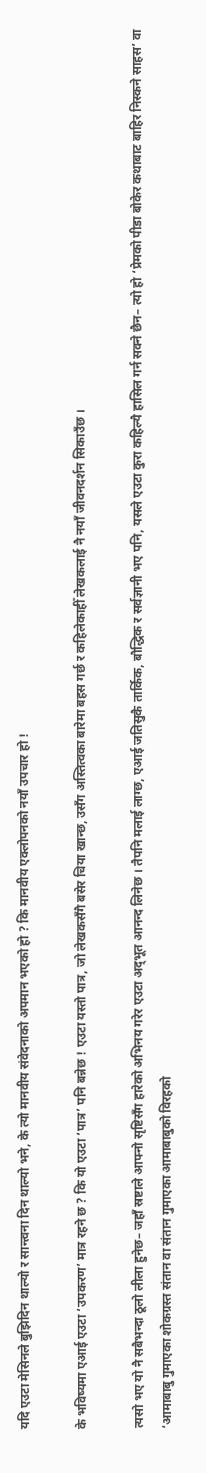यदि एउटा मेसिनले बुझिदिन थाल्यो र सान्त्वना दिन थाल्यो भने, के त्यो मानवीय संवेदनाको अपमान भएको हो ? कि मानवीय एक्लोपनको नयाँ उपचार हो !

के भविष्यमा एआई एउटा ‘उपकरण’ मात्र रहने छ ? कि यो एउटा ‘पात्र’ पनि बन्नेछ ! एउटा यस्तो पात्र, जो लेखकसँगै बसेर चिया खान्छ, उसँग अस्तित्वका बारेमा बहस गर्छ र कहिलेकाहीँ लेखकलाई नै नयाँ जीवनदर्शन सिकाउँछ ।

त्यसो भए यो नै सबैभन्दा ठूलो लीला हुनेछ– जहाँ स्रष्टाले आफ्नो सृष्टिसँग हारेको अभिनय गरेर एउटा अद्‍भूत आनन्द लिनेछ । तैपनि मलाई लाग्छ, एआई जतिसुकै तार्किक, बौद्धिक र सर्वज्ञानी भए पनि, यसले एउटा कुरा कहिल्यै हासिल गर्न सक्ने छैन– त्यो हो ‘प्रेमको पीडा बोकेर कथाबाट बाहिर निस्कने साहस’ वा ‘आमाबाबु गुमाएका शोकग्रस्त संतान वा संतान गुमाएका आमाबाबुको विरहको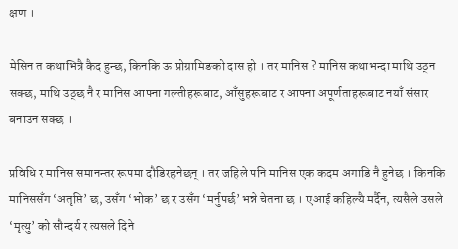क्षण ।

मेसिन त कथाभित्रै कैद हुन्छ, किनकि ऊ प्रोग्रामिङको दास हो । तर मानिस ? मानिस कथाभन्दा माथि उठ्न सक्छ, माथि उठ्छ नै र मानिस आफ्ना गल्तीहरूबाट, आँसुहरूबाट र आफ्ना अपूर्णताहरूबाट नयाँ संसार बनाउन सक्छ ।

प्रविधि र मानिस समानन्तर रूपमा दौडिरहनेछन् । तर जहिले पनि मानिस एक कदम अगाडि नै हुनेछ । किनकि मानिससँग ‘अतृप्ति’ छ, उसँग ‘भोक’ छ र उसँग ‘मर्नुपर्छ’ भन्ने चेतना छ । एआई कहिल्यै मर्दैन, त्यसैले उसले ‘मृत्यु’ को सौन्दर्य र त्यसले दिने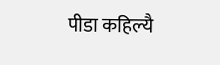पीडा कहिल्यै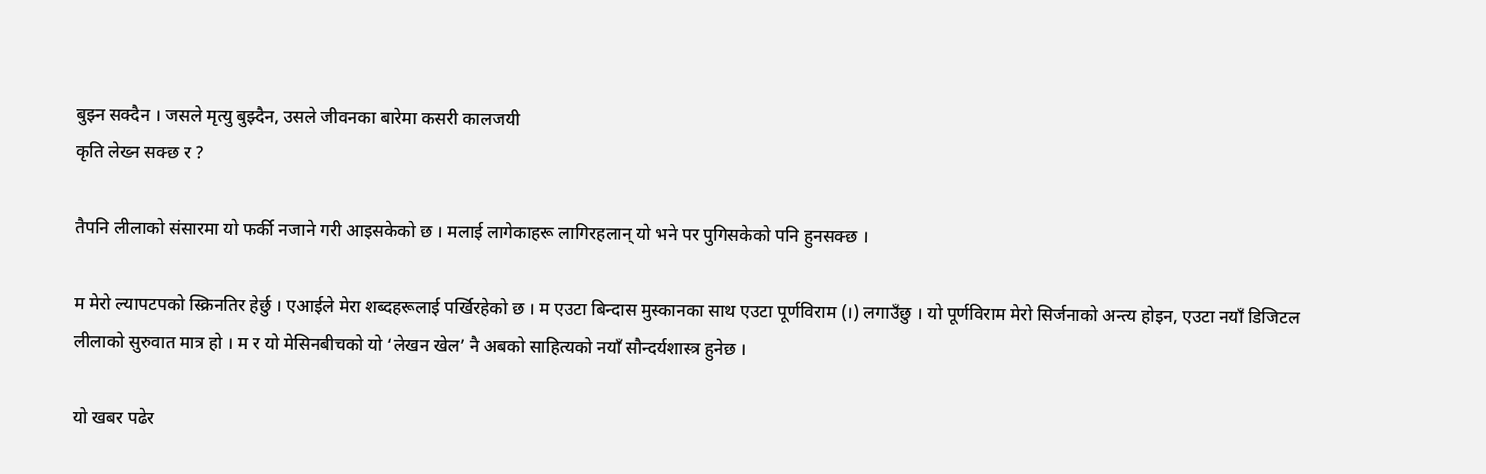बुझ्न सक्दैन । जसले मृत्यु बुझ्दैन, उसले जीवनका बारेमा कसरी कालजयी
कृति लेख्न सक्छ र ?

तैपनि लीलाको संसारमा यो फर्की नजाने गरी आइसकेको छ । मलाई लागेकाहरू लागिरहलान् यो भने पर पुगिसकेको पनि हुनसक्छ ।

म मेरो ल्यापटपको स्क्रिनतिर हेर्छु । एआईले मेरा शब्दहरूलाई पर्खिरहेको छ । म एउटा बिन्दास मुस्कानका साथ एउटा पूर्णविराम (।) लगाउँछु । यो पूर्णविराम मेरो सिर्जनाको अन्त्य होइन, एउटा नयाँ डिजिटल लीलाको सुरुवात मात्र हो । म र यो मेसिनबीचको यो ‘लेखन खेल’ नै अबको साहित्यको नयाँ सौन्दर्यशास्त्र हुनेछ ।

यो खबर पढेर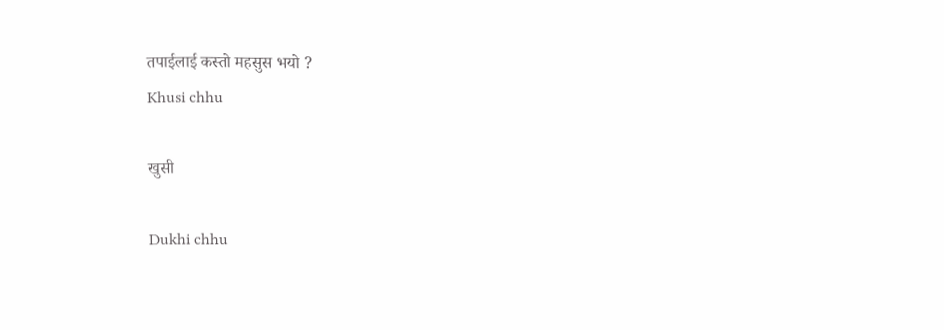तपाईलाई कस्तो महसुस भयो ?
Khusi chhu

खुसी

Dukhi chhu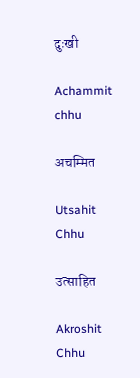दुःखी

Achammit chhu

अचम्मित

Utsahit Chhu

उत्साहित

Akroshit Chhu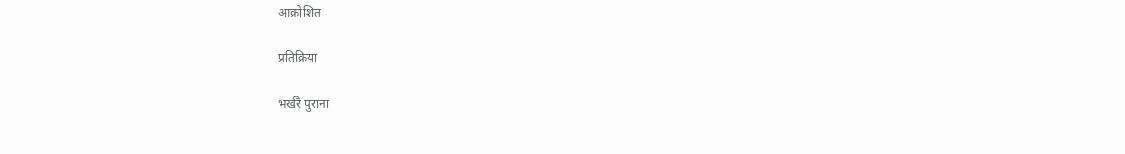आक्रोशित

प्रतिक्रिया

भर्खरै पुराना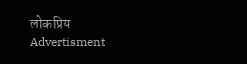लोकप्रिय
Advertisment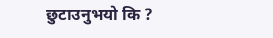छुटाउनुभयो कि ?